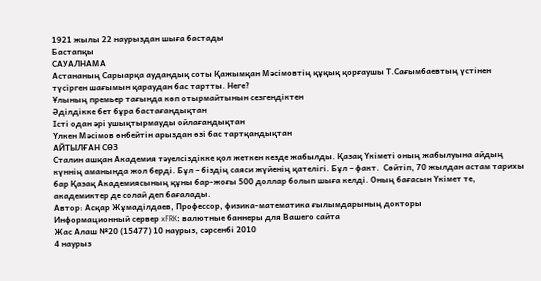1921 жылы 22 наурыздан шыға бастады
Бастапқы
САУАЛНАМА
Астананың Сарыарқа аудандық соты Қажымқан Мәсiмовтiң құқық қорғаушы Т.Сағымбаевтың үстiнен түсiрген шағымын қараудан бас тартты. Неге?
Ұлының премьер тағында көп отырмайтынын сезгендiктен
Әдiлдiкке бет бұра бастағандықтан
Iстi одан әрi ушықтырмауды ойлағандықтан
Үлкен Мәсiмов өнбейтiн арыздан өзi бас тартқандықтан
АЙТЫЛҒАН СӨЗ
Сталин ашқан Академия тәуелсіздікке қол жеткен кезде жабылды. Қазақ Үкіметі оның жабылуына айдың күннің аманында жол берді. Бұл – біздің саяси жүйенің қателігі. Бұл – факт.  Сөйтіп, 70 жылдан астам тарихы бар Қазақ Академиясының құны бар-жоғы 500 доллар болып шыға келді. Оның бағасын Үкімет те, академиктер де солай деп бағалады.
Автор: Асқар Жұмаділдаев, Профессор, физика-математика ғылымдарының докторы
Информационный сервер xFRK: валютные баннеры для Вашего сайта
Жас Алаш №20 (15477) 10 наурыз, сәрсенбі 2010
4 наурыз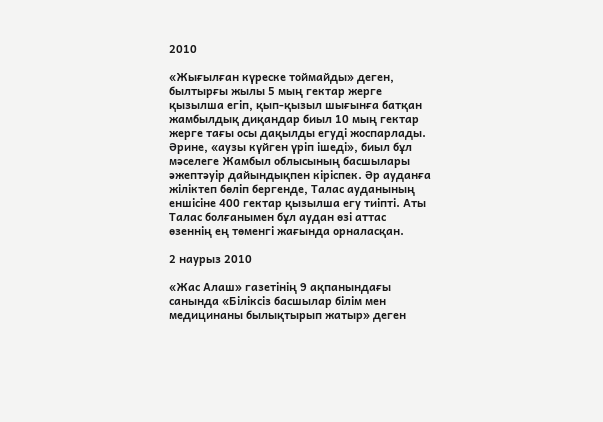2010

«Жығылған күреске тоймайды» деген, былтырғы жылы 5 мың гектар жерге қызылша егiп, қып-қызыл шығынға батқан жамбылдық диқандар биыл 10 мың гектар жерге тағы осы дақылды егудi жоспарлады. Әрине, «аузы күйген үрiп iшедi», биыл бұл мәселеге Жамбыл облысының басшылары әжептәуiр дайындықпен кiрiспек. Әр ауданға жiлiктеп бөлiп бергенде, Талас ауданының еншiсiне 400 гектар қызылша егу тиiптi. Аты Талас болғанымен бұл аудан өзi аттас өзеннiң ең төменгi жағында орналасқан.

2 наурыз 2010

«Жас Алаш» газетiнiң 9 ақпанындағы санында «Бiлiксiз басшылар бiлiм мен медицинаны былықтырып жатыр» деген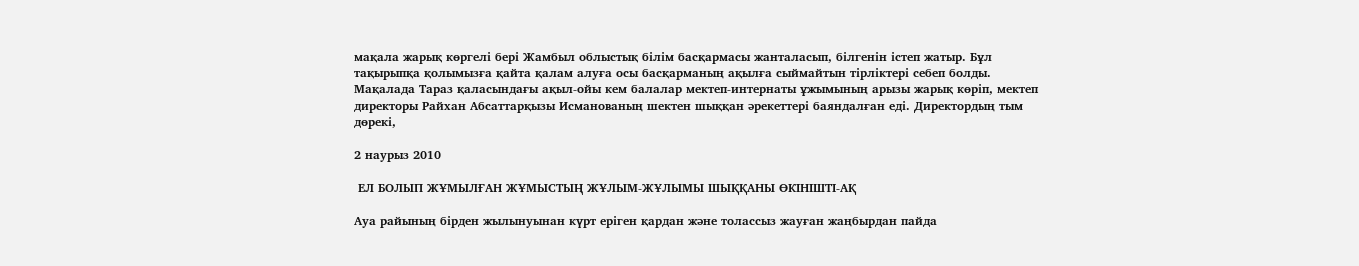мақала жарық көргелi берi Жамбыл облыстық бiлiм басқармасы жанталасып, бiлгенiн iстеп жатыр. Бұл тақырыпқа қолымызға қайта қалам алуға осы басқарманың ақылға сыймайтын тiрлiктерi себеп болды. Мақалада Тараз қаласындағы ақыл-ойы кем балалар мектеп-интернаты ұжымының арызы жарық көрiп, мектеп директоры Райхан Абсаттарқызы Исманованың шектен шыққан әрекеттерi баяндалған едi. Директордың тым дөрекi,

2 наурыз 2010

 ЕЛ БОЛЫП ЖҰМЫЛҒАН ЖҰМЫСТЫҢ ЖҰЛЫМ-ЖҰЛЫМЫ ШЫҚҚАНЫ ӨКIНIШТI-АҚ

Ауа райының бiрден жылынуынан күрт ерiген қардан және толассыз жауған жаңбырдан пайда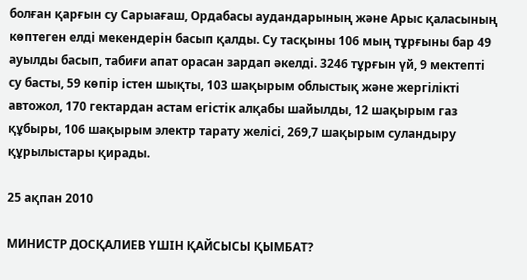болған қарғын су Сарыағаш, Ордабасы аудандарының және Арыс қаласының көптеген елдi мекендерiн басып қалды. Су тасқыны 106 мың тұрғыны бар 49 ауылды басып, табиғи апат орасан зардап әкелдi. 3246 тұрғын үй, 9 мектептi су басты, 59 көпiр iстен шықты, 103 шақырым облыстық және жергiлiктi автожол, 170 гектардан астам егiстiк алқабы шайылды, 12 шақырым газ құбыры, 106 шақырым электр тарату желiсi, 269,7 шақырым суландыру құрылыстары қирады.

25 ақпан 2010

МИНИСТР ДОСҚАЛИЕВ ҮШIН ҚАЙСЫСЫ ҚЫМБАТ?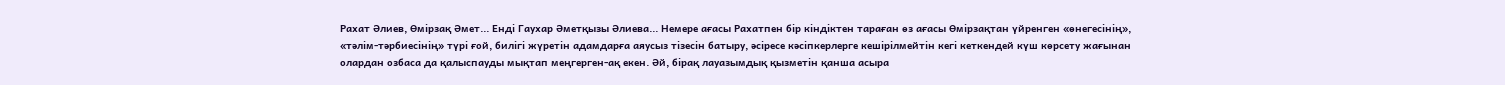Рахат Әлиев, Өмiрзақ Әмет... Ендi Гаухар Әметқызы Әлиева... Немере ағасы Рахатпен бiр кiндiктен тараған өз ағасы Өмiрзақтан үйренген «өнегесiнiң», «тәлiм-тәрбиесiнiң» түрi ғой, билiгi жүретiн адамдарға аяусыз тiзесiн батыру, әсiресе кәсiпкерлерге кешiрiлмейтiн кегi кеткендей күш көрсету жағынан олардан озбаса да қалыспауды мықтап меңгерген-ақ екен. Әй, бiрақ лауазымдық қызметiн қанша асыра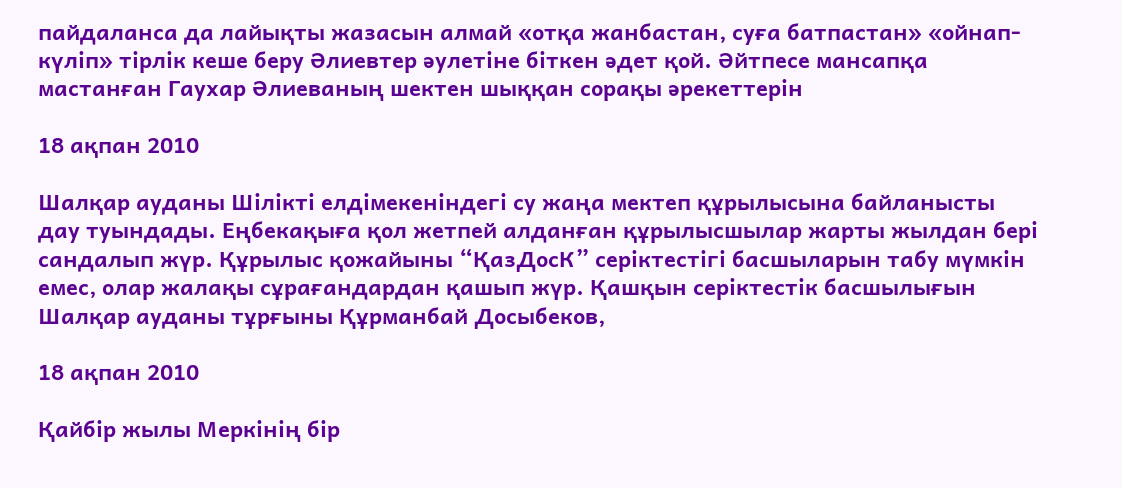пайдаланса да лайықты жазасын алмай «отқа жанбастан, суға батпастан» «ойнап-күлiп» тiрлiк кеше беру Әлиевтер әулетiне бiткен әдет қой. Әйтпесе мансапқа мастанған Гаухар Әлиеваның шектен шыққан сорақы әрекеттерiн

18 ақпан 2010

Шалқар ауданы Шiлiктi елдiмекенiндегi су жаңа мектеп құрылысына байланысты дау туындады. Еңбекақыға қол жетпей алданған құрылысшылар жарты жылдан берi сандалып жүр. Құрылыс қожайыны “ҚазДосК” серiктестiгi басшыларын табу мүмкiн емес, олар жалақы сұрағандардан қашып жүр. Қашқын серiктестiк басшылығын Шалқар ауданы тұрғыны Құрманбай Досыбеков,

18 ақпан 2010

Қайбiр жылы Меркiнiң бiр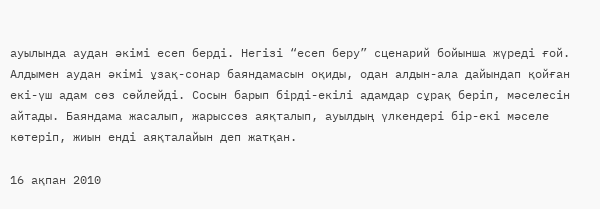ауылында аудан әкiмi есеп бердi. Негiзi “есеп беру” сценарий бойынша жүредi ғой. Алдымен аудан әкiмi ұзақ-сонар баяндамасын оқиды, одан алдын-ала дайындап қойған екi-үш адам сөз сөйлейдi. Сосын барып бiрдi-екiлi адамдар сұрақ берiп, мәселесiн айтады. Баяндама жасалып, жарыссөз аяқталып, ауылдың үлкендерi бiр-екi мәселе көтерiп, жиын ендi аяқталайын деп жатқан.

16 ақпан 2010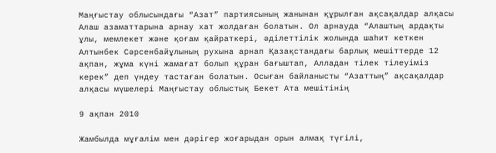Маңғыстау облысындағы “Азат” партиясының жанынан құрылған ақсақалдар алқасы Алаш азаматтарына арнау хат жолдаған болатын. Ол арнауда “Алаштың ардақты ұлы, мемлекет және қоғам қайраткерi, әдiлеттiлiк жолында шаһит кеткен Алтынбек Сәрсенбайұлының рухына арнап Қазақстандағы барлық мешiттерде 12 ақпан, жұма күнi жамағат болып құран бағыштап, Алладан тiлек тiлеуiмiз керек” деп үндеу тастаған болатын. Осыған байланысты “Азаттың” ақсақалдар алқасы мүшелерi Маңғыстау облыстық Бекет Ата мешiтiнiң

9 ақпан 2010

Жамбылда мұғалiм мен дәрiгер жоғарыдан орын алмақ түгiлi,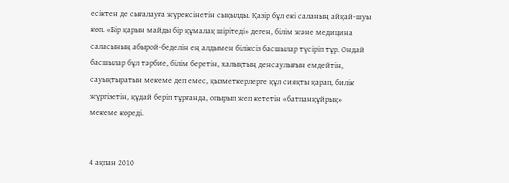есiктен де сығалауға жүрексiнетiн сықылды. Қазiр бұл екi саланың айқай-шуы көп. «Бiр қарын майды бiр құмалақ шiрiтедi» деген, бiлiм және медицина саласының абырой-беделiн ең алдымен бiлiксiз басшылар түсiрiп тұр. Ондай басшылар бұл тәрбие, бiлiм беретiн, халықтың денсаулығын емдейтiн, сауықтыратын мекеме деп емес, қызметкерлерге құл сияқты қарап, билiк жүргiзетiн, құдай берiп тұрғанда, опырып жеп кететiн «батпанқұйрық» мекеме көредi.


4 ақпан 2010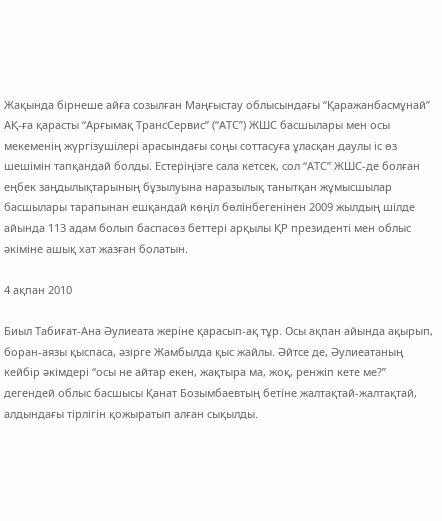Жақында бiрнеше айға созылған Маңғыстау облысындағы “Қаражанбасмұнай” АҚ-ға қарасты “Арғымақ ТрансСервис” (“АТС”) ЖШС басшылары мен осы мекеменiң жүргiзушiлерi арасындағы соңы соттасуға ұласқан даулы iс өз шешiмiн тапқандай болды. Естерiңiзге сала кетсек, сол “АТС” ЖШС-де болған еңбек заңдылықтарының бұзылуына наразылық танытқан жұмысшылар басшылары тарапынан ешқандай көңiл бөлiнбегенiнен 2009 жылдың шiлде айында 113 адам болып баспасөз беттерi арқылы ҚР президентi мен облыс әкiмiне ашық хат жазған болатын.

4 ақпан 2010

Биыл Табиғат-Ана Әулиеата жерiне қарасып-ақ тұр. Осы ақпан айында ақырып, боран-аязы қыспаса, әзiрге Жамбылда қыс жайлы. Әйтсе де, Әулиеатаның кейбiр әкiмдерi “осы не айтар екен, жақтыра ма, жоқ, ренжiп кете ме?” дегендей облыс басшысы Қанат Бозымбаевтың бетiне жалтақтай-жалтақтай, алдындағы тiрлiгiн қожыратып алған сықылды.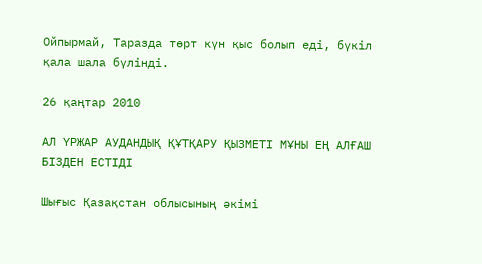Ойпырмай, Таразда төрт күн қыс болып едi, бүкiл қала шала бүлiндi.

26 қаңтар 2010

АЛ ҮРЖАР АУДАНДЫҚ ҚҰТҚАРУ ҚЫЗМЕТI МҰНЫ ЕҢ АЛҒАШ БIЗДЕН ЕСТIДI

Шығыс Қазақстан облысының әкiмi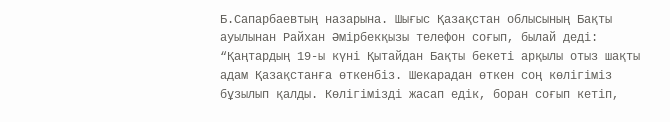Б.Сапарбаевтың назарына. Шығыс Қазақстан облысының Бақты ауылынан Райхан Әмiрбекқызы телефон соғып, былай дедi: “Қаңтардың 19-ы күнi Қытайдан Бақты бекетi арқылы отыз шақты адам Қазақстанға өткенбiз. Шекарадан өткен соң көлiгiмiз бұзылып қалды. Көлiгiмiздi жасап едiк, боран соғып кетiп,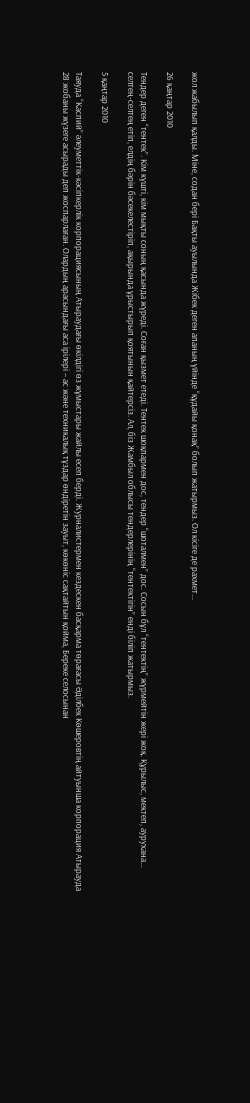жол жабылып қалды. Мiне, содан берi Бақты ауылында Жiбек деген апаның үйiнде “құдайы қонақ” болып жатырмыз. Ол кiсiге де рахмет...

26 қаңтар 2010

Тендер деген “тентек”. Кiм күштi, кiм мықты соның қасында жүредi. Соған қызмет етедi. Тентек шоқпармен дос, тендер “шоталмен” дос. Сосын бұл “тентектiң” жүрмейтiн жерi жоқ. Құрылыс, мектеп, аурухана... селтең-селтең етiп, елдiң бәрiн бәсекелестiрiп, ақырында ұрыстырып қоятынын қайтерсiз. Ал, бiз Жамбыл облысы тендерлерiнiң “тентектiгiн” ендi бiлiп жатырмыз.

5 қаңтар 2010

Таяуда “Каспий” әлеуметтiк-кәсiпкерлiк корпорациясының Атыраудағы өкiлдiгi өз жұмыстары жайлы есеп бердi. Журналистермен кездескен басқарма төрағасы Әдiлбек Көшеровтiң айтуынша корпорация Атырауда 28 жобаны жүзеге асырады деп жоспарлаған. Олардың арасындағы аса iрiлерi – ас және техникалық тұздар өндiретiн зауыт, көкөнiс сақтайтын қойма, Береке селосынан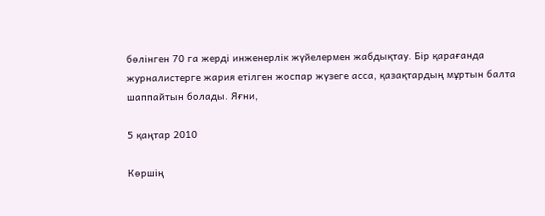бөлiнген 70 га жердi инженерлiк жүйелермен жабдықтау. Бiр қарағанда журналистерге жария етiлген жоспар жүзеге асса, қазақтардың мұртын балта шаппайтын болады. Яғни,

5 қаңтар 2010

Көршiң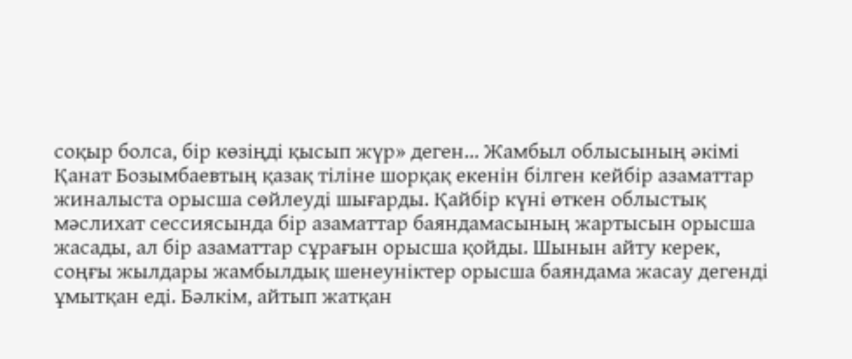соқыр болса, бiр көзiңдi қысып жүр» деген... Жамбыл облысының әкiмi Қанат Бозымбаевтың қазақ тiлiне шорқақ екенiн бiлген кейбiр азаматтар жиналыста орысша сөйлеудi шығарды. Қайбiр күнi өткен облыстық мәслихат сессиясында бiр азаматтар баяндамасының жартысын орысша жасады, ал бiр азаматтар сұрағын орысша қойды. Шынын айту керек, соңғы жылдары жамбылдық шенеунiктер орысша баяндама жасау дегендi ұмытқан едi. Бәлкiм, айтып жатқан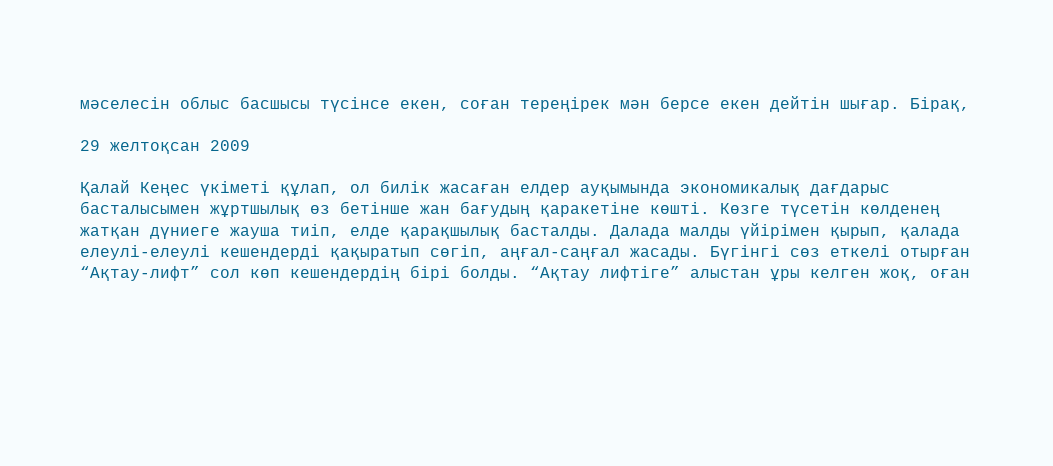мәселесiн облыс басшысы түсiнсе екен, соған тереңiрек мән берсе екен дейтiн шығар. Бiрақ,

29 желтоқсан 2009

Қалай Кеңес үкiметi құлап, ол билiк жасаған елдер ауқымында экономикалық дағдарыс басталысымен жұртшылық өз бетiнше жан бағудың қаракетiне көштi. Көзге түсетiн көлденең жатқан дүниеге жауша тиiп, елде қарақшылық басталды. Далада малды үйiрiмен қырып, қалада елеулi-елеулi кешендердi қақыратып сөгiп, аңғал-саңғал жасады. Бүгiнгi сөз еткелi отырған “Ақтау-лифт” сол көп кешендердiң бiрi болды. “Ақтау лифтiге” алыстан ұры келген жоқ, оған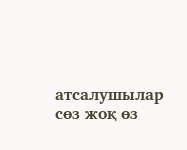атсалушылар сөз жоқ өз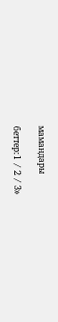мамандары

беттер:1 / 2 / 3»